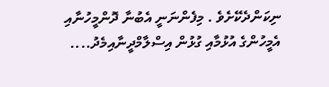ނިކަންދެކޭށެވެ . މިފެންނަނީ އެބުނާ ދޮންމީހުނާއި އެމީހުންގެ އުޅުމާއި ގުޅުން އިސްލާމްދީނާއިމެދު....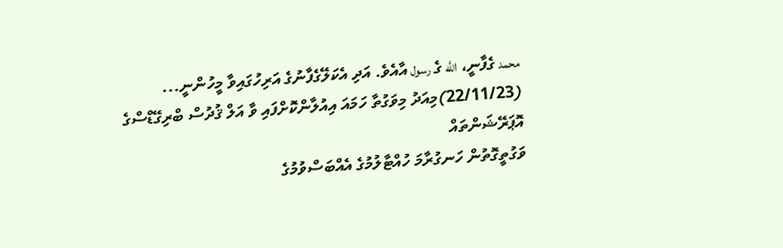محمد ގެފާނީ، اللَّه ގެ رسول އާއެވެ. އަދި އެކަލޭގެފާނުގެ އަރިހުގައިވާ މީހުންނީ...
(22/11/23)މިއަދު މިވަގުތާ ހަމައަ އިއުލާންކޮށްފައި ވާ އަލް ޤުދުސް ބްރިގޭޑްސްގެ އޮޕަރޭޝަންތައް
ވަގުތީގޮތުން ހަނގުރާމަ ހުއްޓާލުމުގެ އެއްބަސްވުމުގެ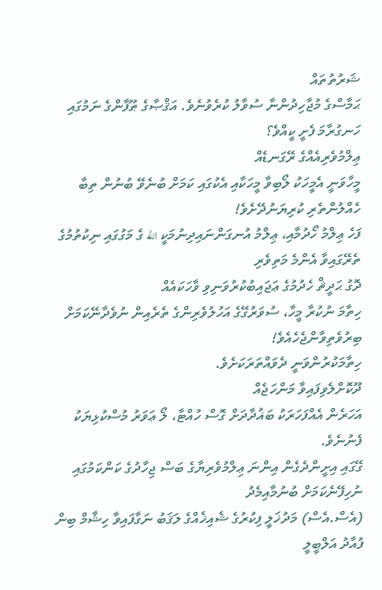ޝަރުތުތައް
ޙަމާސްގެ މުޖާހިދުންނާ ސުވާލު ކުރެވުނެވެ. އަޤްޞާގެ ޠޫފާންގެ ނަމުގައި ހަނގުރާމަ ފެށީ ކީއްވެ؟
ޢިލްމުވެރިއެއްގެ ރޭގަނޑެއް
މީހާވަނީ އެމީހަކު ލޯބިވާ މީހަކާއި އެކުގައި ކަމަށް ބުނެވޭ ބުނުން ތިބާ ހެއްލުންތެރި ކުރިޔަނުދޭށެވެ!
ފަހެ ޢިލްމު ހޯދުމާއި، ޢިލްމު އުނގަންނައިދިނުމަކީ الله ގެ މަގުގައި ނިކުތުމުގެ ތެރޭގައިވާ އެންމެ މަތިވެރި
ދޮގު ޙަދީޘް ހެދުމުގެ ޢަޖައިބުކުރުވަނިވި ވާހަކައެއް
ހިތާމަ ނުކުރާ މީހާ، ސުވަރުގޭގެ އަހުލުވެރިންގެ ތެރެއިން ނުވެދާނޭކަމަށް ބިރުވެތިވާންޖެހެއެވެ!
ހިތާމަކުރުންވަނީ ދެވައްތަރަކަށެވެ.
ދޫކޮށްލެވިފައިވާ މަންހަޖެއް
އަހަރެން އެއްފަހަރަކު ބަޣުދާދަށް ގޮސް ހުއްޓާ، ލޯ ޢަވަރު މުސްކުޅިޔަކު ފެނުނެވެ.
ގޭގައި އިށީންދެގެން އިންނަ ޢިލްމުވެރިޔާގެ ބަސް ޖިހާދުގެ ކަންކަމުގައި ނުހިފޭނެކަމަށް ބުނުމާއިމެދު
(އެސް.އެސް) މަދުޚަލީ ފިކުރުގެ ޝެއިޚެއްގެ ލަޤަބު ނަގާފައިވާ ހިޝާމް ބިން ފުއާދު އަލްބީލީ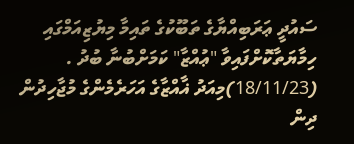ސައުދީ ޢަރަބިއްޔާގެ ތަބޫކުގެ ތައިމާ މިޔުޒިއަމްގައި ހިމާޔަތާކޮށްފައިވާ "ޢުއްޒާ" ކަމަށްބުނާ ބުދު .
(18/11/23)މިއަދު ޣާއްޒާގެ އަހަރެމެންގެ މުޖާހިދުން ދިން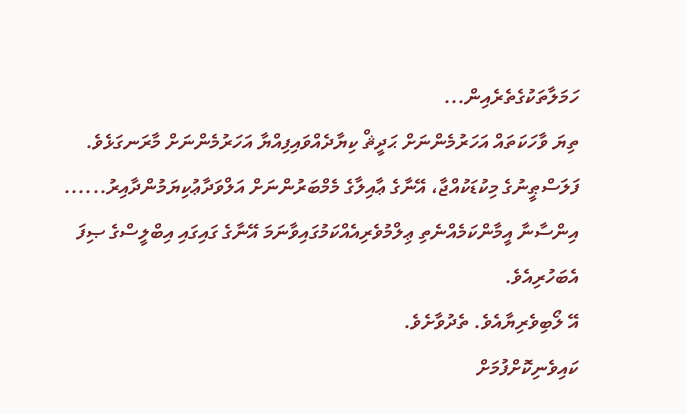ހަމަލާތަކުގެތެރެއިން...
ތިޔަ ވާހަކަތައް އަހަރުމެންނަށް ޙަދީޘް ކިޔާދެއްވައިފިއްޔާ އަހަރުމެންނަށް މާރަނގަޅެވެ.
ފަލަސްޠީނުގެ މިކުޑަކުއްޖާ، އޭނާގެ ޢާއިލާގެ މެމްބަރުންނަށް އަލްވަދާޢުކިޔަމުންދާއިރު......
އިންސާނާ އީމާންކަމެއްނެތި ޢިލްމުވެރިއެއްކަމުގައިވާނަމަ އޭނާގެ ގައިގައި އިބްލީސްގެ ޞިފަ އެބަހުރިއެވެ.
އޭ ލޯބިވެރިޔާއެވެ. ތެދުވާށެވެ.
ކައިވެނިކޮށްފުމަށް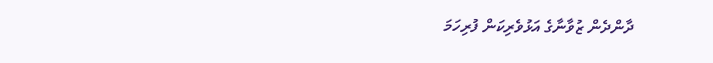ދާންދެން ޒުވާނާގެ އަޅުވެރިކަން ފުރިހަމަ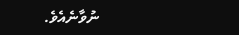ނުވާނެއެވެ.